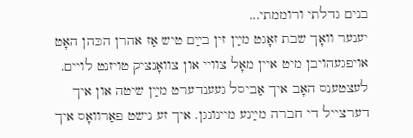בנים גדלתי ורוממתי...
יענער וואָך שבת זאָגט מײַן זין בײַם טיש אַז אהרן הכּהן האָט אויפגעהויבן מיט איין מאָל צוויי און צוואָנציק טויזנט לויים. לעצטענס האָב איך אַביסל געענדערט מײַן שיטה און איך דערצייל די חברה מײַנע מיינונגן. איך זע נישט פאַרוואָס איך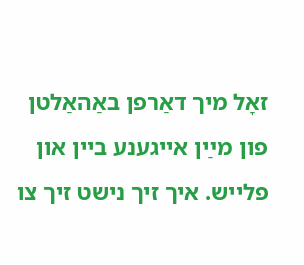זאָל מיך דאַרפן באַהאַלטן פון מײַן אייגענע ביין און פלייש. איך זיך נישט זיך צו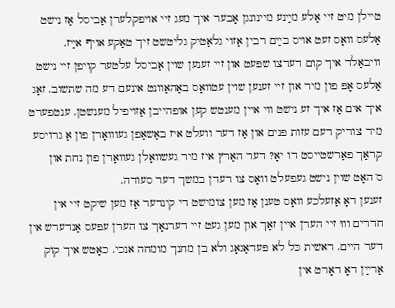טיילן מיט זיי אַלע מײַנע מיינונגן אָבער איך מעג זיי אויפקלערן אַביסל אַז נישט אַלעס וואָס זעט אויס בײַם רבין אַזוי גלאַטיק גליטשט זיך טאַקע אויף אײַז. וויבאַלד איך קום דערצו שפּעט און זיי זענען שוין אַביסל עלטער קויפן זיי נישט אַלעס אָפּ פון מיר און זיי זענען שוין עטוואָס באַהאַוונט אינעם דע מה שתשוב. זאָג איך אים אַז איך זע נישט ווי איין מענטש קען אופהייבן אַזויפיל מענשטן. ענטפערט מיר צוריק דעם עזות פּנים און אַז דער וועלט איז באַשאַפן געווואָרן פון אַ גרויסע קראַך פאַרשטייסט דו יאָ? דער האַרץ איז מיר געשוואָלן געוואָרן פון נחת און ס´האָט שוין נישט געפעלט וואָס צו רעדן במשך דער סעודה.
זענען דאָ אַזעלכע וואָס טענן אַז מען צומישט די קינדער אַז מען שיקט זיי אין חדרים וווּ זיי הערן איין זאַך און מען געט זיי דערנאָך צו הערן עפּעס אַנדערש אין דער היים. ראשית כּל לא פּעדאַגאָג ולא בן מחנך מומחה אנכי. כאָטש איך קוק אַרײַן דאָ דאָרט אין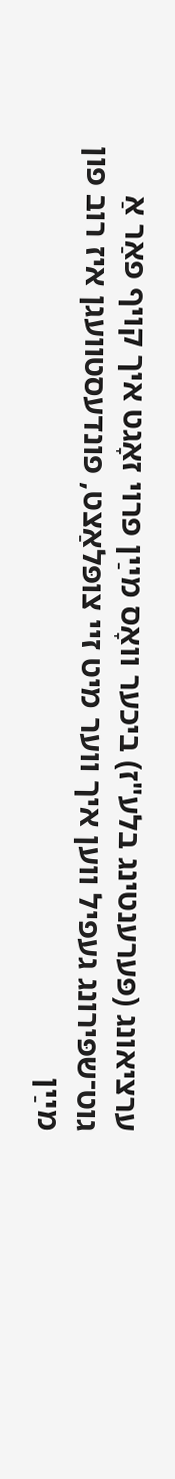ערציאונג (פּערענטינג בלע"ז) ביכער וואָס מײַן פרוי זאָגט איך קויף פאַר אַ גוט־שפּירונג געפיל ווען איך ווער מיט זיי צופּלאַצט, פונדעסטוועגן איז רוב פון מײַן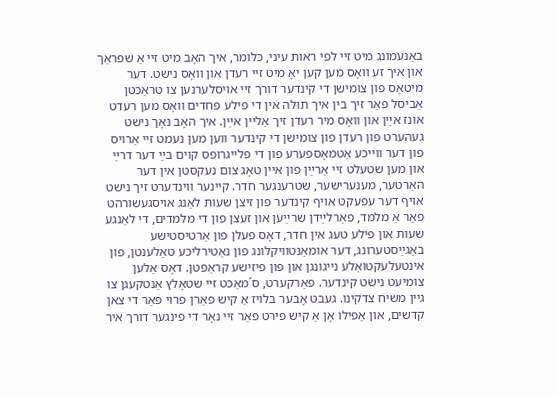באַנעמונג מיט זיי לפי ראות עיני, כּלומר, איך האָב מיט זיי אַ שפּראַך און איך זע וואָס מען קען יאָ מיט זיי רעדן און וואָס נישט. דער מיטאָס פון צומישן די קינדער דורך זיי אויסלערנען צו טראַכטן אַביסל פאַר זיך בין איך תולה אין די פילע פּחדים וואָס מען רעדט אונז אײַן און וואָס מיר רעדן זיך אַליין אײַן. איך האָב נאָך נישט געהערט פון רעדן פון צומישן די קינדער ווען מען נעמט זיי אַרויס פון דער ווייכע אַטמאָספערע פון די פּלייגרופס קוים בײַ דער דרײַ און מען שטעלט זיי אַרײַן פון איין טאָג צום נעקסטן אין דער האַרטער, מענערישער, שטרענגער חדר. קיינער ווינדערט זיך נישט אויף דער עפעקט אויף קינדער פון זיצן שעות לאַנג אויסגעשורהט פאַר אַ מלמד, פאַרלײַדן שרײַען און זעצן פון די מלמדים, די לאַנגע שעות און פילע טעג אין חדר, דאָס פעלן פון אַרטיסטישע באַגײַסטערונג, דער אומאַנטוויקלונג פון נאַטירליכע טאַלענטן, פון אינטעלעקטואַלע נייגונגן און פון פיזישע קראַפטן. דאָס אַלען צומיעט נישט קינדער. פאַרקערט, ס´מאַכט זיי שטאָלץ אַנטקעגן צו גיין משיח צדקינו. געבט אָבער בלויז אַ קיש פאַרן פרוי פאַר די צאן קדשים, און אַפילו אָן אַ קיש פירט פאַר זיי נאָר די פינגער דורך איר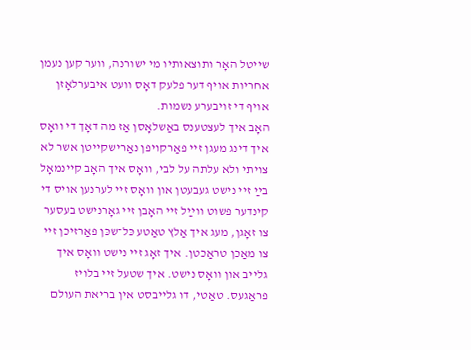שייטל האָר ותוצאותיו מי ישורנה, ווער קען נעמן אחריות אויף דער פלעק דאָס וועט איבערלאָזן אויף די זויבערע נשמות.
האָב איך לעצטענס באַשלאָסן אַז מה דאָך די וואָס איך דינג מעגן זיי פאַרקויפן נאַרישקייטן אשר לא צויתי ולא עלתה על לבי, וואָס איך האָב קיינמאָל בײַ זיי נישט געבעטן און וואָס זיי לערנען אויס די קינדער פשוט ווײַל זיי האָבן זיי גאָרנישט בעסער צו זאָגן, מעג איך אַלץ טאַטע כּל־שכּן פאַרזיכן זיי צו מאַכן טראַכטן. איך זאָג זיי נישט וואָס איך גלייב און וואָס נישט. איך שטעל זיי בלויז פראַגעס. טאַטי, דו גלייבסט אין בריאת העולם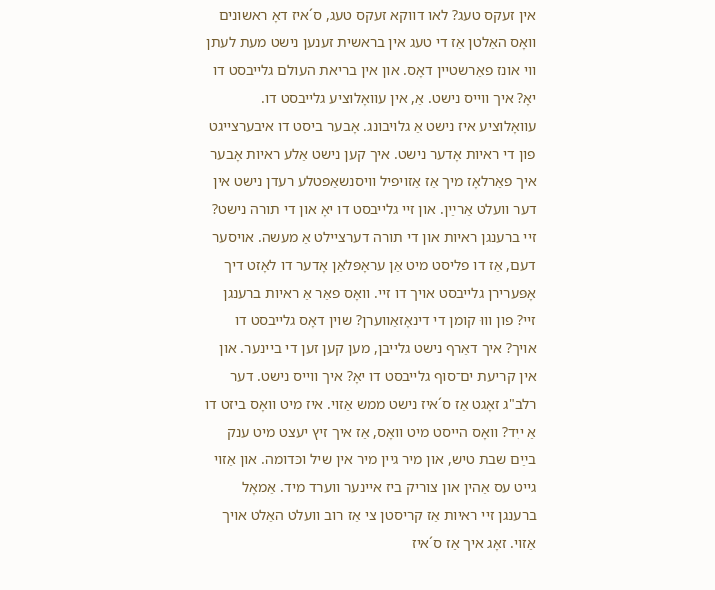אין זעקס טעג? לאו דווקא זעקס טעג, ס´איז דאָ ראשונים וואָס האַלטן אַז די טעג אין בראשית זענען נישט מעת לעתן ווי אונז פאַרשטיין דאָס. און אין בריאת העולם גלייבסט דו יאָ? איך ווייס נישט. אַ, אין עוואָלוציע גלייבסט דו. עוואָלוציע איז נישט אַ גלויבונג. אָבער ביסט דו איבערצייגט פון די ראיות אָדער נישט. איך קען נישט אַלע ראיות אָבער איך פאַרלאָז מיך אַז אַזויפיל וויסנשאַפטלע רעדן נישט אין דער וועלט אַרײַן. און זיי גלייבסט דו יאָ און די תורה נישט? זיי ברענגן ראיות און די תורה דערציילט אַ מעשה. אויסער דעם, אַז דו פליסט מיט אַן עראָפּלאַן אָדער דו לאָזט דיך אָפּערירן גלייבסט אויך דו זיי. וואָס פאַר אַ ראיות ברענגן זיי? פון וווּ קומן די דינאָזאַווערן? שוין דאָס גלייבסט דו אויך? איך דאַרף נישט גלייבן, מען קען זען די ביינער. און אין קריעת ים־סוף גלייבסט דו יאָ? איך ווייס נישט. דער רלב"ג זאָגט אַז ס´איז נישט ממש אַזוי. איז מיט וואָס ביזט דו אַ ייִד? וואָס הייסט מיט וואָס, אַז איך זיץ יעצט מיט ענק בײַם שבת טיש, און מיר גיין מיר אין שיל וכּדומה. און אַזוי גייט עס אַהין און צוריק ביז איינער ווערד מיד. אַמאָל ברענגן זיי ראיות אַז קריסטן צי אַז רוב וועלט האַלט אויך אַזוי. זאָג איך אַז ס´איז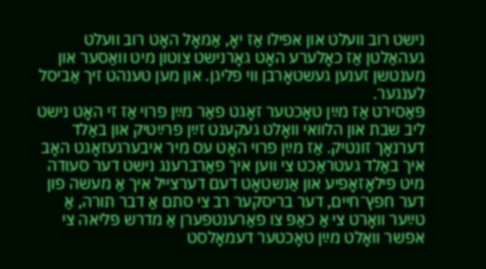נישט רוב וועלט און אפילו אַז יאָ, אַמאָל האָט רוב וועלט געהאַלטן אַז כאָלערע האָט גאָרנישט צוטון מיט וואַסער און מענטשן זענען געשטאָרבן ווי פליגן. און מען טענהט זיך אַביסל לענגער.
פּאַסירט אַז מײַן טאָכטער זאָגט פאַר מײַן פרוי אַז זי האָט נישט ליב שבת און הלוואי וואָלט געקענט זײַן פרײַטיק און באַלד דערנאָך זונטיק. אַז מײַן פרוי האָט עס מיר איבערגעזאָגט האָב איך באַלד געטראַכט צי ווען איך פאַרברענג נישט דער סעודה מיט פילאָזאָפיע און אַנשטאָט דעם דערצייל איך אַ מעשה פון דער חפץ־חיים, דער בריסקער רב צי סתם אַ דבר תורה, אַ טײַער וואָרט צי אַ כאַפּ צו פאַרענטפערן אַ מדרש פּליאה צי אפשר וואָלט מײַן טאָכטער דעמאָלסט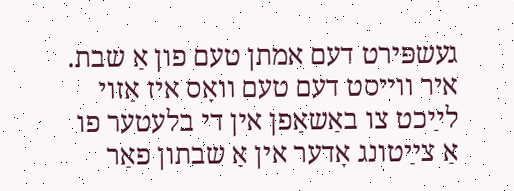געשפּירט דעם אמתן טעם פון אַ שבת. איר ווייסט דעם טעם וואָס איז אַזוי לײַכט צו באַשאַפן אין די בלעטער פו אַ צײַטונג אָדער אין אַ שבתון פאַר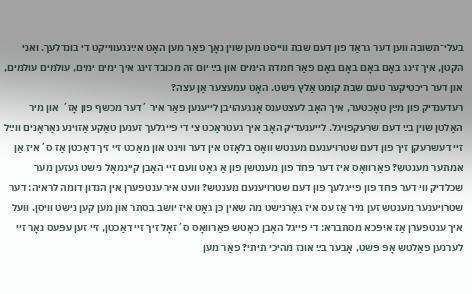בעלי־תשובה ווען דער גראַד פון דעם שבת ווייסט מען שוין נאָך פאַר מען האָט אײַנגעווייקט די בונדלעך. ואני הקטן, איך זינג באָם באָם באָם באָם פאַר חמדת הימים און בײַ יום זה מכובד זינג איך ימים ימים, עולמים עולמים, און דער ריכטיקער טעם שבת קומט אַלץ נישט. האָט עמעצער אַן עצה?
רעדענדיק פון מײַן טאָכטער, איך האָב לעצטענס אָנגעהויבן לייענען פאַר איר ´דער מכשף פון אָז´ און מיר האַלטן שוין בײַ דעם שרעקפויגל. לייענעדיק האָב איך געטראַכט צי די פייגלעך זענען טאַקע אַזוינע נאַראָנים ווײַל זיי דעשרעקן זיך פון דעם שטרויענעם מענטש וואָס בלאָזט אין דער ווינט און מאַכט זיי זיך דאַכטן אַז ס´איז אַן אמתער מענטש? פאַרוואָס איז דער פּחד פון מענטשן פון אַ גאָט וועם זיי האָבן קיינמאָל נישט געזען מער שכלדיק ווי דער פּחד פון פייגלעך פון דעם שטרויענעם מענטש? וועט איר ענטפערן אין הנדון דומה לראיה: דער שטרויענער מענטש זען מיר אַז עס איז גאָרנישט מה שאין כּן גאָט איז יושב בסתר און מען קען נישט וויסן. וועל איך ענטפערן אַז איפּכא מסתברא: די פייגל האָבן כאָטש פאַרוואָס ס´זאָל זיך זיי דאַכטן, זיי זען עפּעס נאָר זיי לערנען פאַלטש אָפּ פּשט, אָבער בײַ אונז מהיכי תיתי? פאַר מען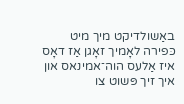באַשולדיקט מיך מיט כּפירה לאָמיך זאָגן אַז דאָס איז אַלעס הוה־אמינאס און איך זיך פּשוט צו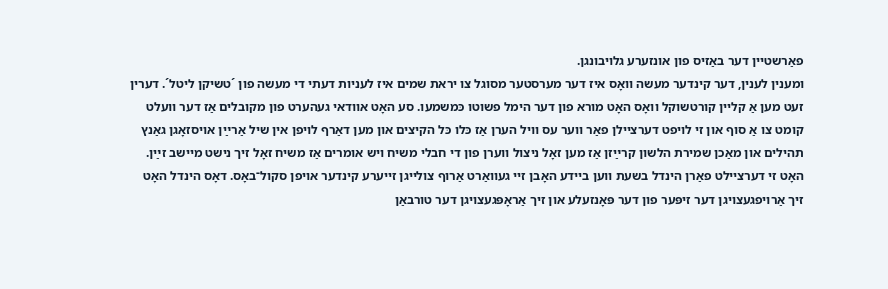פאַרשטיין דער באַזיס פון אונזערע גלויבונגן.
ומענין לענין, דער קינדער מעשה וואָס איז דער מערסטער מסוגל צו יראת שמים איז לעניות דעתי די מעשה פון ´טשיקן ליטל´. דערין זעט מען אַ קליין קורטשוקל וואָס האָט מורא פון דער הימל פשוטו כּמשמעו. סע האָט אוודאי געהערט פון מקובלים אַז דער וועלט קומט צו אַ סוף און זי לויפט דערציילן פאַר ווער עס וויל הערן אַז כּלו כּל הקיצים און מען דאַרף לויפן אין שיל אַרײַן אויסזאָגן גאַנץ תהילים און מאַכן שמירת הלשון קרײַזן אַז מען זאָל ניצול ווערן פון די חבלי משיח ויש אומרים אַז משיח זאָל זיך נישט מיישב זײַן. האָט זי דערציילט פאַרן הינדל בשעת ווען ביידע האָבן זיי געוואַרט אַרוף צולייגן זייערע קינדער אויפן סקול־באָס. דאָס הינדל האָט זיך אַרויפגעצויגן דער זיפּער פון דער פּאָנזעלע און זיך אַראָפּגעצויגן דער טורבאַן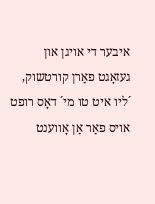איבער די אויגן און געזאָגט פאַרן קורטשוק, ´ליו איט טו מי´ דאָס רופט אויס פאַר אַן אָווענט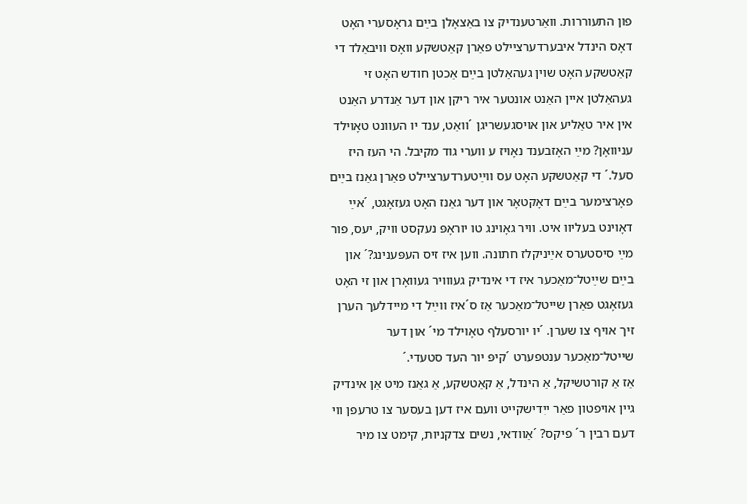פון התעוררות. וואַרטענדיק צו באַצאָלן בײַם גראָסערי האָט דאָס הינדל איבערדערציילט פאַרן קאַטשקע וואָס וויבאַלד די קאַטשקע האָט שוין געהאַלטן בײַם אַכטן חודש האָט זי געהאַלטן איין האַנט אונטער איר ריקן און דער אַנדרע האַנט אין איר טאַליע און אויסגעשריגן ´וואַט, ענד יו העוונט טאָוילד עניוואָן? מײַ האָזבענד נאָויז ע ווערי גוד מקיבל. הי העז היז סעל.´ די קאַטשקע האָט עס ווײַטערדערציילט פאַרן גאַנז בײַם פאָרצימער בײַם דאָקטאָר און דער גאַנז האָט געזאָגט, ´אײַ דאָוינט בעליוו איט. וויר גאָוינג טו יוראָפּ נעקסט וויק, יעס, פור מײַ סיסטערס אײַניקלז חתונה. ווען איז זיס העפּענינג?´ און בײַם שײַטל־מאַכער איז די אינדיק געווויר געוואָרן און זי האָט געזאָגט פאַרן שייטל־מאַכער אַז ס´איז ווײַל די מיידלעך הערן זיך אויף צו שערן. ´יו יורסעלף טאָוילד מי´ און דער שייטל־מאַכער ענטפערט ´קיפּ יור העד סטעדי.´
אַז אַ קורטשיקל, אַ הינדל, אַ קאַטשקע, אַ גאַנז מיט אַן אינדיק גיין אויפטון פאַר ייִדישקייט וועם איז דען בעסער צו טרעפן ווי דעם רבין ר´ פיקס? ´אַוודאי, נשים צדקניות, קימט צו מיר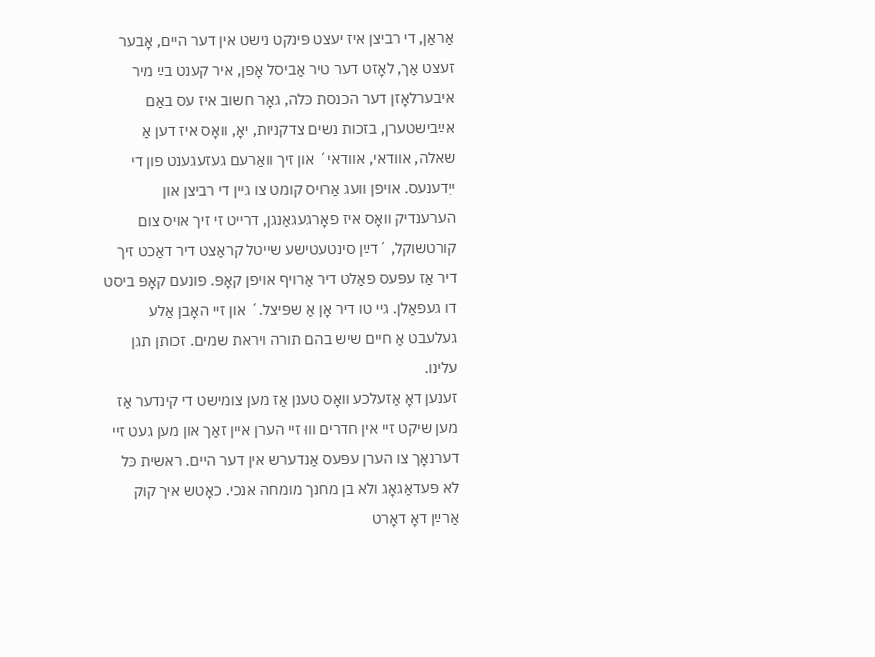אַראַן, די רביצן איז יעצט פּינקט נישט אין דער היים, אָבער זעצט אַך, לאָזט דער טיר אַביסל אָפן, איר קענט בײַ מיר איבערלאָזן דער הכנסת כּלה, גאָר חשוב איז עס באַם אײַבישטערן, בזכות נשים צדקניות, יאָ, וואָס איז דען אַ שאלה, אוודאי, אוודאי´ און זיך וואַרעם געזעגענט פון די ייִדענעס. אויפן וועג אַרויס קומט צו גיין די רביצן און הערענדיק וואָס איז פאָרגעגאַנגן, דרייט זי זיך אויס צום קורטשוקל, ´דײַן סינטעטישע שייטל קראַצט דיר דאַכט זיך דיר אַז עפּעס פאַלט דיר אַרויף אויפן קאָפּ. פונעם קאָפּ ביסט דו געפאַלן. גיי טו דיר אָן אַ שפּיצל.´ און זיי האָבן אַלע געלעבט אַ חיים שיש בהם תורה ויראת שמים. זכותן תגן עלינו.
זענען דאָ אַזעלכע וואָס טענן אַז מען צומישט די קינדער אַז מען שיקט זיי אין חדרים וווּ זיי הערן איין זאַך און מען געט זיי דערנאָך צו הערן עפּעס אַנדערש אין דער היים. ראשית כּל לא פּעדאַגאָג ולא בן מחנך מומחה אנכי. כאָטש איך קוק אַרײַן דאָ דאָרט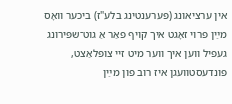אין ערציאונג (פּערענטינג בלע"ז) ביכער וואָס מײַן פרוי זאָגט איך קויף פאַר אַ גוט־שפּירונג געפיל ווען איך ווער מיט זיי צופּלאַצט, פונדעסטוועגן איז רוב פון מײַן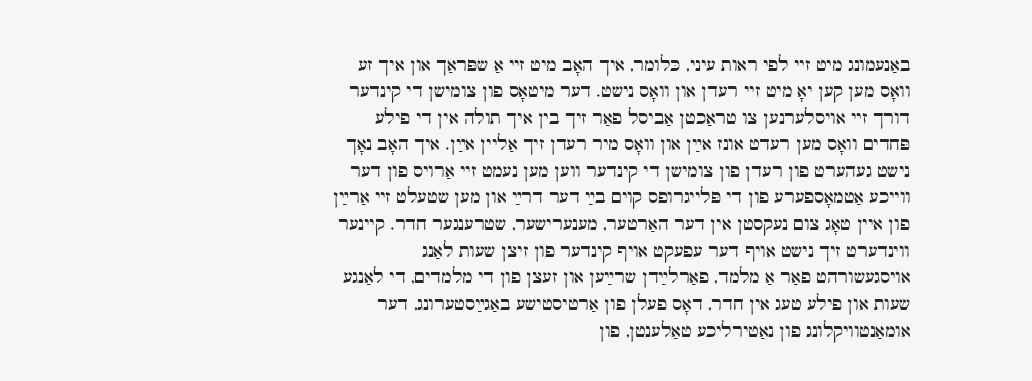באַנעמונג מיט זיי לפי ראות עיני, כּלומר, איך האָב מיט זיי אַ שפּראַך און איך זע וואָס מען קען יאָ מיט זיי רעדן און וואָס נישט. דער מיטאָס פון צומישן די קינדער דורך זיי אויסלערנען צו טראַכטן אַביסל פאַר זיך בין איך תולה אין די פילע פּחדים וואָס מען רעדט אונז אײַן און וואָס מיר רעדן זיך אַליין אײַן. איך האָב נאָך נישט געהערט פון רעדן פון צומישן די קינדער ווען מען נעמט זיי אַרויס פון דער ווייכע אַטמאָספערע פון די פּלייגרופס קוים בײַ דער דרײַ און מען שטעלט זיי אַרײַן פון איין טאָג צום נעקסטן אין דער האַרטער, מענערישער, שטרענגער חדר. קיינער ווינדערט זיך נישט אויף דער עפעקט אויף קינדער פון זיצן שעות לאַנג אויסגעשורהט פאַר אַ מלמד, פאַרלײַדן שרײַען און זעצן פון די מלמדים, די לאַנגע שעות און פילע טעג אין חדר, דאָס פעלן פון אַרטיסטישע באַגײַסטערונג, דער אומאַנטוויקלונג פון נאַטירליכע טאַלענטן, פון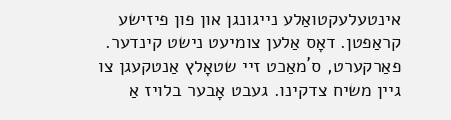אינטעלעקטואַלע נייגונגן און פון פיזישע קראַפטן. דאָס אַלען צומיעט נישט קינדער. פאַרקערט, ס´מאַכט זיי שטאָלץ אַנטקעגן צו גיין משיח צדקינו. געבט אָבער בלויז אַ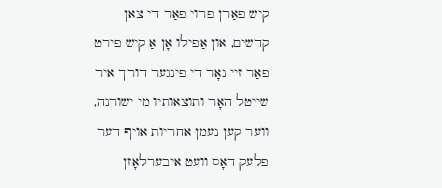קיש פאַרן פרוי פאַר די צאן קדשים, און אַפילו אָן אַ קיש פירט פאַר זיי נאָר די פינגער דורך איר שייטל האָר ותוצאותיו מי ישורנה, ווער קען נעמן אחריות אויף דער פלעק דאָס וועט איבערלאָזן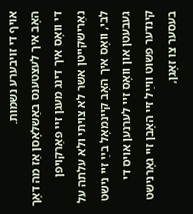אויף די זויבערע נשמות.
האָב איך לעצטענס באַשלאָסן אַז מה דאָך די וואָס איך דינג מעגן זיי פאַרקויפן נאַרישקייטן אשר לא צויתי ולא עלתה על לבי, וואָס איך האָב קיינמאָל בײַ זיי נישט געבעטן און וואָס זיי לערנען אויס די קינדער פשוט ווײַל זיי האָבן זיי גאָרנישט בעסער צו זאָגן,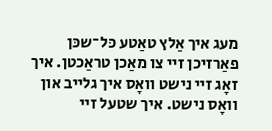מעג איך אַלץ טאַטע כּל־שכּן פאַרזיכן זיי צו מאַכן טראַכטן. איך זאָג זיי נישט וואָס איך גלייב און וואָס נישט. איך שטעל זיי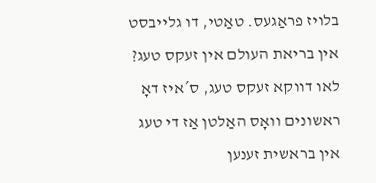בלויז פראַגעס. טאַטי, דו גלייבסט אין בריאת העולם אין זעקס טעג? לאו דווקא זעקס טעג, ס´איז דאָ ראשונים וואָס האַלטן אַז די טעג אין בראשית זענען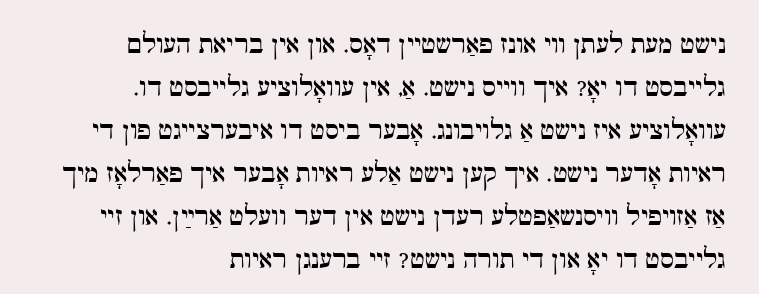נישט מעת לעתן ווי אונז פאַרשטיין דאָס. און אין בריאת העולם גלייבסט דו יאָ? איך ווייס נישט. אַ, אין עוואָלוציע גלייבסט דו. עוואָלוציע איז נישט אַ גלויבונג. אָבער ביסט דו איבערצייגט פון די ראיות אָדער נישט. איך קען נישט אַלע ראיות אָבער איך פאַרלאָז מיך אַז אַזויפיל וויסנשאַפטלע רעדן נישט אין דער וועלט אַרײַן. און זיי גלייבסט דו יאָ און די תורה נישט? זיי ברענגן ראיות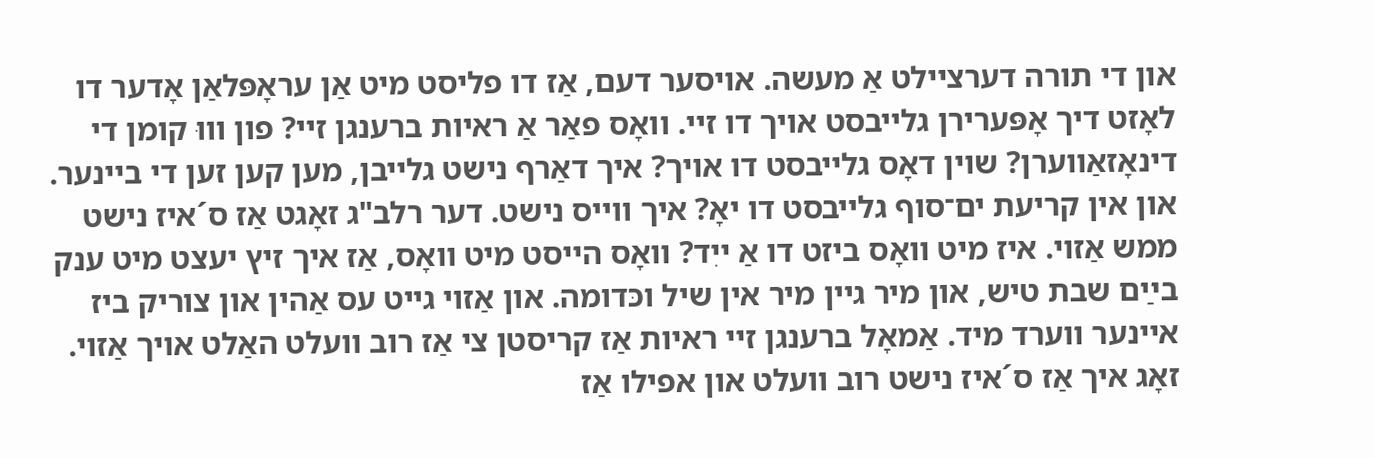און די תורה דערציילט אַ מעשה. אויסער דעם, אַז דו פליסט מיט אַן עראָפּלאַן אָדער דו לאָזט דיך אָפּערירן גלייבסט אויך דו זיי. וואָס פאַר אַ ראיות ברענגן זיי? פון וווּ קומן די דינאָזאַווערן? שוין דאָס גלייבסט דו אויך? איך דאַרף נישט גלייבן, מען קען זען די ביינער. און אין קריעת ים־סוף גלייבסט דו יאָ? איך ווייס נישט. דער רלב"ג זאָגט אַז ס´איז נישט ממש אַזוי. איז מיט וואָס ביזט דו אַ ייִד? וואָס הייסט מיט וואָס, אַז איך זיץ יעצט מיט ענק בײַם שבת טיש, און מיר גיין מיר אין שיל וכּדומה. און אַזוי גייט עס אַהין און צוריק ביז איינער ווערד מיד. אַמאָל ברענגן זיי ראיות אַז קריסטן צי אַז רוב וועלט האַלט אויך אַזוי. זאָג איך אַז ס´איז נישט רוב וועלט און אפילו אַז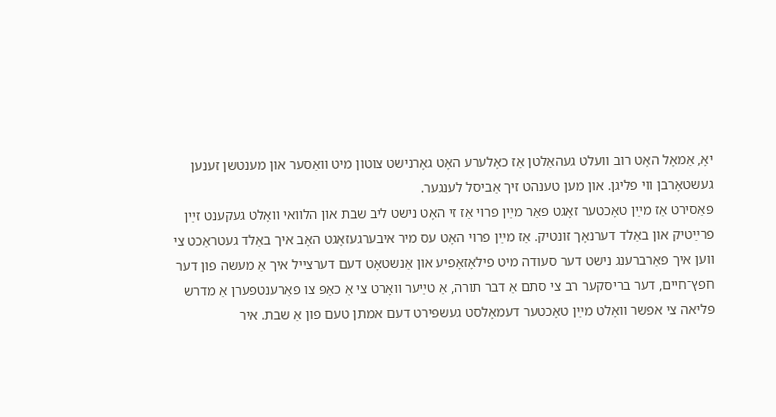יאָ, אַמאָל האָט רוב וועלט געהאַלטן אַז כאָלערע האָט גאָרנישט צוטון מיט וואַסער און מענטשן זענען געשטאָרבן ווי פליגן. און מען טענהט זיך אַביסל לענגער.
פּאַסירט אַז מײַן טאָכטער זאָגט פאַר מײַן פרוי אַז זי האָט נישט ליב שבת און הלוואי וואָלט געקענט זײַן פרײַטיק און באַלד דערנאָך זונטיק. אַז מײַן פרוי האָט עס מיר איבערגעזאָגט האָב איך באַלד געטראַכט צי ווען איך פאַרברענג נישט דער סעודה מיט פילאָזאָפיע און אַנשטאָט דעם דערצייל איך אַ מעשה פון דער חפץ־חיים, דער בריסקער רב צי סתם אַ דבר תורה, אַ טײַער וואָרט צי אַ כאַפּ צו פאַרענטפערן אַ מדרש פּליאה צי אפשר וואָלט מײַן טאָכטער דעמאָלסט געשפּירט דעם אמתן טעם פון אַ שבת. איר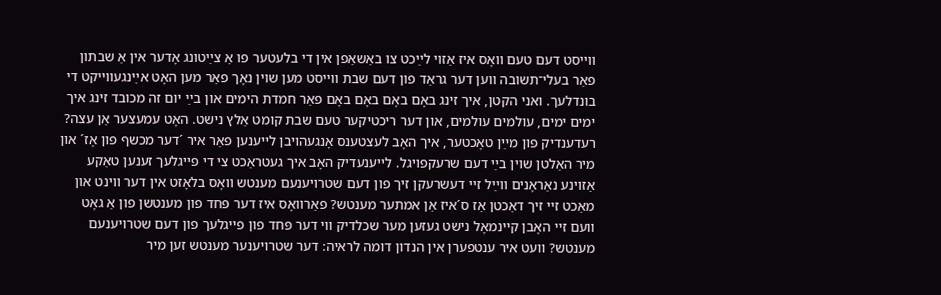ווייסט דעם טעם וואָס איז אַזוי לײַכט צו באַשאַפן אין די בלעטער פו אַ צײַטונג אָדער אין אַ שבתון פאַר בעלי־תשובה ווען דער גראַד פון דעם שבת ווייסט מען שוין נאָך פאַר מען האָט אײַנגעווייקט די בונדלעך. ואני הקטן, איך זינג באָם באָם באָם באָם פאַר חמדת הימים און בײַ יום זה מכובד זינג איך ימים ימים, עולמים עולמים, און דער ריכטיקער טעם שבת קומט אַלץ נישט. האָט עמעצער אַן עצה?
רעדענדיק פון מײַן טאָכטער, איך האָב לעצטענס אָנגעהויבן לייענען פאַר איר ´דער מכשף פון אָז´ און מיר האַלטן שוין בײַ דעם שרעקפויגל. לייענעדיק האָב איך געטראַכט צי די פייגלעך זענען טאַקע אַזוינע נאַראָנים ווײַל זיי דעשרעקן זיך פון דעם שטרויענעם מענטש וואָס בלאָזט אין דער ווינט און מאַכט זיי זיך דאַכטן אַז ס´איז אַן אמתער מענטש? פאַרוואָס איז דער פּחד פון מענטשן פון אַ גאָט וועם זיי האָבן קיינמאָל נישט געזען מער שכלדיק ווי דער פּחד פון פייגלעך פון דעם שטרויענעם מענטש? וועט איר ענטפערן אין הנדון דומה לראיה: דער שטרויענער מענטש זען מיר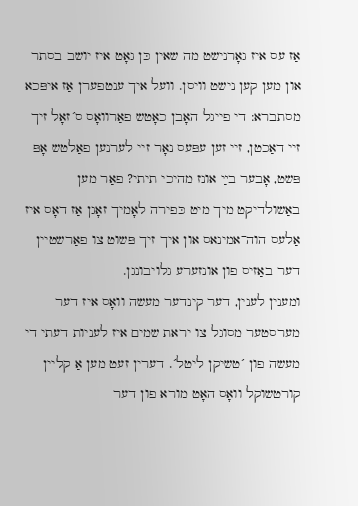אַז עס איז גאָרנישט מה שאין כּן גאָט איז יושב בסתר און מען קען נישט וויסן. וועל איך ענטפערן אַז איפּכא מסתברא: די פייגל האָבן כאָטש פאַרוואָס ס´זאָל זיך זיי דאַכטן, זיי זען עפּעס נאָר זיי לערנען פאַלטש אָפּ פּשט, אָבער בײַ אונז מהיכי תיתי? פאַר מען באַשולדיקט מיך מיט כּפירה לאָמיך זאָגן אַז דאָס איז אַלעס הוה־אמינאס און איך זיך פּשוט צו פאַרשטיין דער באַזיס פון אונזערע גלויבונגן.
ומענין לענין, דער קינדער מעשה וואָס איז דער מערסטער מסוגל צו יראת שמים איז לעניות דעתי די מעשה פון ´טשיקן ליטל´. דערין זעט מען אַ קליין קורטשוקל וואָס האָט מורא פון דער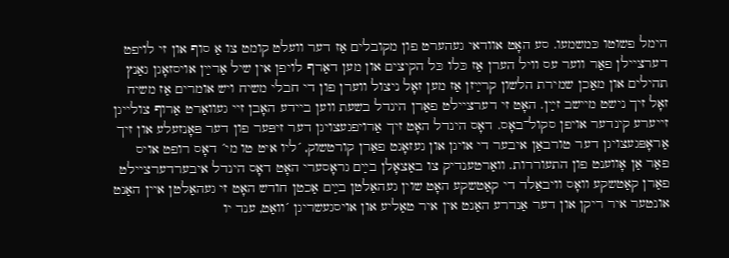הימל פשוטו כּמשמעו. סע האָט אוודאי געהערט פון מקובלים אַז דער וועלט קומט צו אַ סוף און זי לויפט דערציילן פאַר ווער עס וויל הערן אַז כּלו כּל הקיצים און מען דאַרף לויפן אין שיל אַרײַן אויסזאָגן גאַנץ תהילים און מאַכן שמירת הלשון קרײַזן אַז מען זאָל ניצול ווערן פון די חבלי משיח ויש אומרים אַז משיח זאָל זיך נישט מיישב זײַן. האָט זי דערציילט פאַרן הינדל בשעת ווען ביידע האָבן זיי געוואַרט אַרוף צולייגן זייערע קינדער אויפן סקול־באָס. דאָס הינדל האָט זיך אַרויפגעצויגן דער זיפּער פון דער פּאָנזעלע און זיך אַראָפּגעצויגן דער טורבאַן איבער די אויגן און געזאָגט פאַרן קורטשוק, ´ליו איט טו מי´ דאָס רופט אויס פאַר אַן אָווענט פון התעוררות. וואַרטענדיק צו באַצאָלן בײַם גראָסערי האָט דאָס הינדל איבערדערציילט פאַרן קאַטשקע וואָס וויבאַלד די קאַטשקע האָט שוין געהאַלטן בײַם אַכטן חודש האָט זי געהאַלטן איין האַנט אונטער איר ריקן און דער אַנדרע האַנט אין איר טאַליע און אויסגעשריגן ´וואַט, ענד יו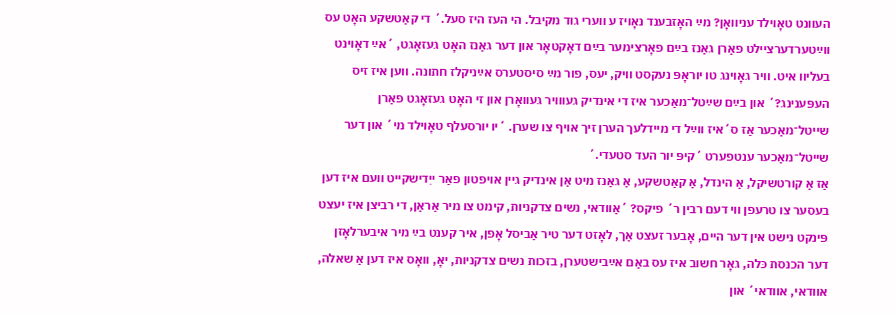העוונט טאָוילד עניוואָן? מײַ האָזבענד נאָויז ע ווערי גוד מקיבל. הי העז היז סעל.´ די קאַטשקע האָט עס ווײַטערדערציילט פאַרן גאַנז בײַם פאָרצימער בײַם דאָקטאָר און דער גאַנז האָט געזאָגט, ´אײַ דאָוינט בעליוו איט. וויר גאָוינג טו יוראָפּ נעקסט וויק, יעס, פור מײַ סיסטערס אײַניקלז חתונה. ווען איז זיס העפּענינג?´ און בײַם שײַטל־מאַכער איז די אינדיק געווויר געוואָרן און זי האָט געזאָגט פאַרן שייטל־מאַכער אַז ס´איז ווײַל די מיידלעך הערן זיך אויף צו שערן. ´יו יורסעלף טאָוילד מי´ און דער שייטל־מאַכער ענטפערט ´קיפּ יור העד סטעדי.´
אַז אַ קורטשיקל, אַ הינדל, אַ קאַטשקע, אַ גאַנז מיט אַן אינדיק גיין אויפטון פאַר ייִדישקייט וועם איז דען בעסער צו טרעפן ווי דעם רבין ר´ פיקס? ´אַוודאי, נשים צדקניות, קימט צו מיר אַראַן, די רביצן איז יעצט פּינקט נישט אין דער היים, אָבער זעצט אַך, לאָזט דער טיר אַביסל אָפן, איר קענט בײַ מיר איבערלאָזן דער הכנסת כּלה, גאָר חשוב איז עס באַם אײַבישטערן, בזכות נשים צדקניות, יאָ, וואָס איז דען אַ שאלה, אוודאי, אוודאי´ און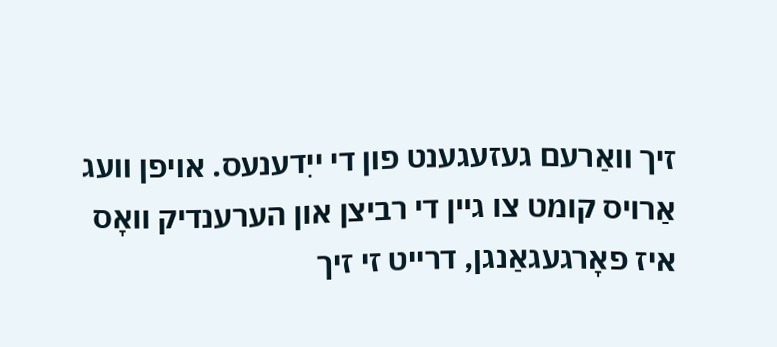זיך וואַרעם געזעגענט פון די ייִדענעס. אויפן וועג אַרויס קומט צו גיין די רביצן און הערענדיק וואָס איז פאָרגעגאַנגן, דרייט זי זיך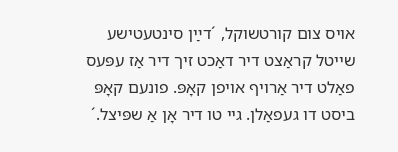אויס צום קורטשוקל, ´דײַן סינטעטישע שייטל קראַצט דיר דאַכט זיך דיר אַז עפּעס פאַלט דיר אַרויף אויפן קאָפּ. פונעם קאָפּ ביסט דו געפאַלן. גיי טו דיר אָן אַ שפּיצל.´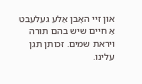און זיי האָבן אַלע געלעבט אַ חיים שיש בהם תורה ויראת שמים. זכותן תגן עלינו.